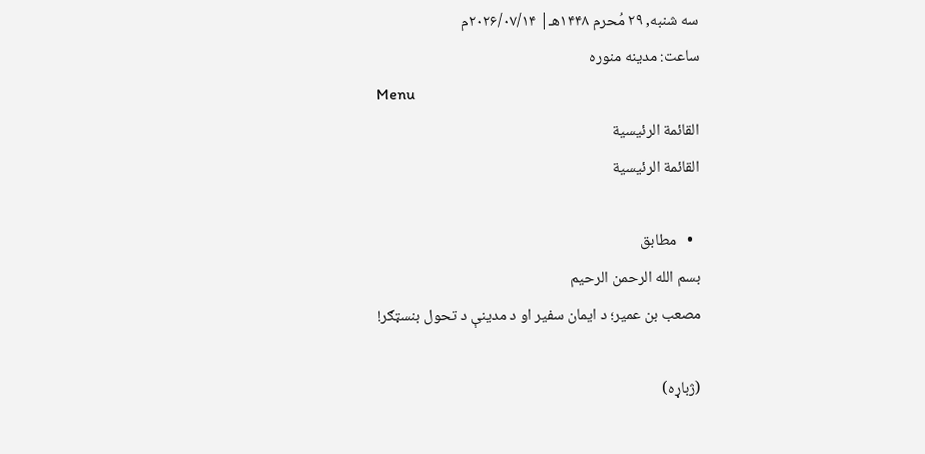سه شنبه, ۲۹ مُحرم ۱۴۴۸هـ| ۲۰۲۶/۰۷/۱۴م
ساعت: مدینه منوره
Menu
القائمة الرئيسية
القائمة الرئيسية

  •   مطابق
بسم الله الرحمن الرحيم
مصعب بن عمیر؛ د ایمان سفیر او د مدینې د تحول بنسټګر!

(ژباړه)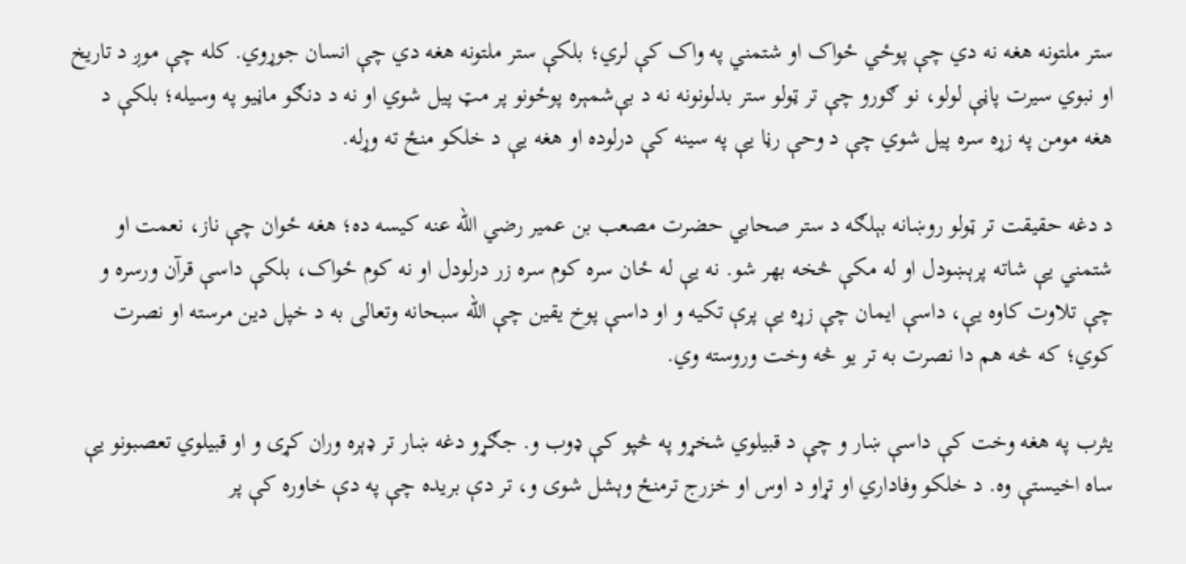ستر ملتونه هغه نه دي چې پوځي ځواک او شتمني په واک کې لري؛ بلکې ستر ملتونه هغه دي چې انسان جوړوي. کله چې موږ د تاریخ او نبوي سیرت پاڼې لولو، نو ګورو چې تر ټولو ستر بدلونونه نه د بې‌شمېره پوځونو پر مټ پیل شوي او نه د دنګو ماڼیو په وسیله؛ بلکې د هغه مومن په زړه سره پیل شوي چې د وحې رڼا یې په سینه کې درلوده او هغه یې د خلکو منځ ته وړله.

د دغه حقیقت تر ټولو روښانه بېلګه د ستر صحابي حضرت مصعب بن عمیر رضي الله عنه کیسه ده؛ هغه ځوان چې ناز، نعمت او شتمني یې شاته پرېښودل او له مکې څخه بهر شو. نه یې له ځان سره کوم سره زر درلودل او نه کوم ځواک، بلکې داسې قرآن ورسره و چې تلاوت کاوه یې، داسې ایمان چې زړه یې پرې تکیه و او داسې پوخ یقین چې الله سبحانه وتعالی به د خپل دین مرسته او نصرت کوي؛ که څه هم دا نصرت به تر یو څه وخت وروسته وي.

یثرب په هغه وخت کې داسې ښار و چې د قبیلوي شخړو په څپو کې ډوب و. جګړو دغه ښار تر ډېره وران کړی و او قبیلوي تعصبونو یې ساه اخیستې وه. د خلکو وفاداري او تړاو د اوس او خزرج ترمنځ وېشل شوی و، تر دې بریده چې په دې خاوره کې پر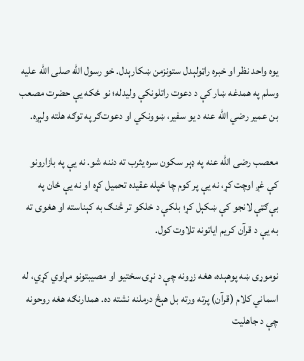یوه واحد نظر او خبره راټولېدل ستونزمن ښکارېدل. خو رسول الله صلی الله علیه وسلم په همدغه ښار کې د دعوت راتلونکې ولیدله؛ نو ځکه یې حضرت مصعب بن عمیر رضي الله عنه د یو سفیر، ښوونکي او دعوت‌ګر په توګه هلته ولېږه.

معصب رضی الله عنه په ډېر سکون سره یثرب ته دننه شو. نه یې په بازارونو کې غږ اوچت کړ، نه یې پر کوم چا خپله عقیده تحمیل کړه او نه یې ځان په بې‌ګټې لانجو کې ښکېل کړ؛ بلکې د خلکو تر څنګ به کېناسته او هغوی ته به یې د قرآن کریم ایاتونه تلاوت کول.

نوموړی ښه پوهېده، هغه زړونه چې د نړۍ سختیو او مصیبتونو مړاوي کړي، له اسماني کلام (قرآن) پرته ورته بل هېڅ درملنه نشته ده. همدارنګه هغه روحونه چې د جاهلیت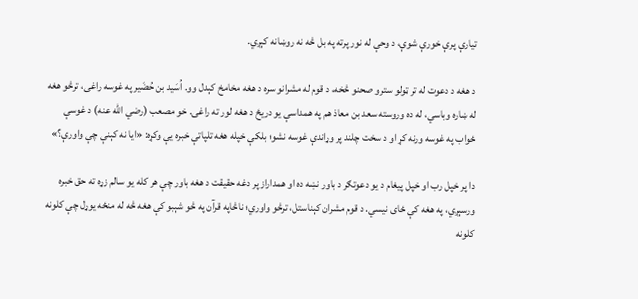تیارې پرې خورې شوې، د وحې له نور پرته په بل څه نه روښانه کېږي.

د هغه د دعوت له تر ټولو سترو صحنو څخه، د قوم له مشرانو سره د هغه مخامخ کېدل وو. اُسَید بن حُضَیر په غوسه راغی، ترڅو هغه له ښاره وباسي، له ده وروسته سعد بن معاذ هم په همداسې یو دریځ د هغه لور ته راغی. خو مصعب (رضي الله عنه) د غوسې ځواب په غوسه ورنه کړ او د سخت چلند پر وړاندې غوسه نشو؛ بلکې خپله هغه تلپاتې خبره یې وکړه: «ایا نه کېنې چې واورې؟»

دا پر خپل رب او خپل پیغام د یو دعوتګر د باور نښه ده او همداراز پر دغه حقیقت د هغه باور چې هر کله یو سالم زړه ته حق خبره ورسېږي، په هغه کې ځای نیسي. د قوم مشران کېناستل، ترڅو واوري؛ ناڅاپه قرآن په څو شېبو کې هغه څه له منځه یوړل چې کلونه کلونه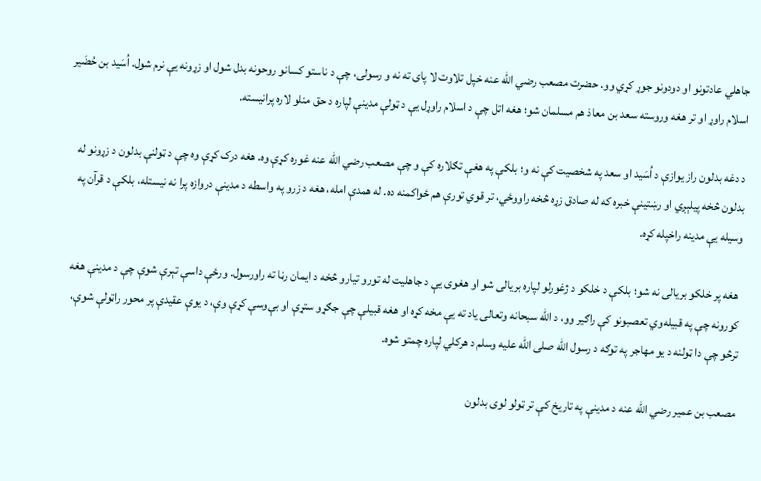جاهلي عادتونو او دودونو جوړ کړي وو. حضرت مصعب رضي الله عنه خپل تلاوت لا پای ته نه و رسولی، چې د ناستو کسانو روحونه بدل شول او زړونه یې نرم شول. اُسَید بن حُضَیر اسلام راوړ او تر هغه وروسته سعد بن معاذ هم مسلمان شو؛ هغه اتل چې د اسلام راوړل یې د ټولې مدینې لپاره د حق منلو لاره پرانیسته.

د دغه بدلون راز یوازې د اُسَید او سعد په شخصیت کې نه و؛ بلکې په هغې تګلاره کې و چې مصعب رضي الله عنه غوره کړې وه. هغه درک کړې وه چې د ټولنې بدلون د زړونو له بدلون څخه پیلېږي او رښتینې خبره که له صادق زړه څخه راووځي، تر قوي تورې هم ځواکمنه ده. له همدې امله، هغه د زرو په واسطه د مدینې دروازه پرا نه نیستله، بلکې د قرآن په وسیله یې مدینه راخپله کړه.

 هغه پر خلکو بریالی نه شو؛ بلکې د خلکو د ژغورلو لپاره بریالی شو او هغوی یې د جاهلیت له تورو تیارو څخه د ایمان رڼا ته راورسول. ورځې داسې تېرې شوې چې د مدینې هغه کورونه چې په قبیله‌وي تعصبونو کې راګیر وو، د الله سبحانه وتعالی یاد ته یې مخه کړه او هغه قبیلې چې جګړو ستړې او بې‌وسې کړې وې، د یوې عقیدې پر محور راټولې شوې، ترڅو چې دا ټولنه د یو مهاجر په توګه د رسول الله صلی الله علیه وسلم د هرکلي لپاره چمتو شوه.

مصعب بن عمیر رضي الله عنه د مدینې په تاریخ کې تر ټولو لوی بدلون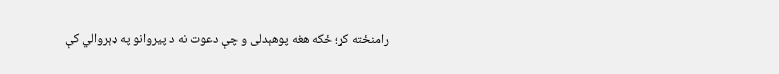رامنځته کړ؛ ځکه هغه پوهېدلی و چې دعوت نه د پیروانو په ډېروالي کې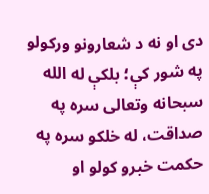دی او نه د شعارونو ورکولو په شور کې؛ بلکې له الله سبحانه وتعالی سره په صداقت، له خلکو سره په حکمت خبرو کولو او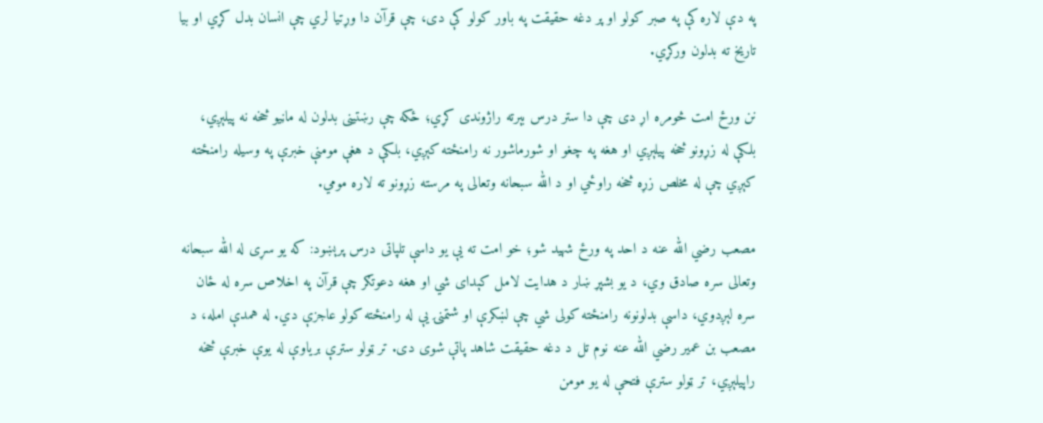په دې لاره کې په صبر کولو او پر دغه حقیقت په باور کولو کې دی، چې قرآن دا وړتیا لري چې انسان بدل کړي او بیا تاریخ ته بدلون ورکړي.

نن ورځ امت څومره اړ دی چې دا ستر درس بېرته راژوندی کړي؛ ځکه چې رښتینی بدلون له ماڼیو څخه نه پیلېږي، بلکې له زړونو څخه پیلېږي او هغه په چغو او شورماشور نه رامنځته کېږي، بلکې د هغې مومنې خبرې په وسیله رامنځته کېږي چې له مخلص زړه څخه راوځي او د الله سبحانه وتعالی په مرسته زړونو ته لاره مومي.

مصعب رضي الله عنه د احد په ورځ شهید شو؛ خو امت ته یې یو داسې تلپاتی درس پرېښود: که یو سړی له الله سبحانه وتعالی سره صادق وي، د یو بشپړ ښار د هدایت لامل کېدای شي او هغه دعوتګر چې قرآن په اخلاص سره له ځان سره لېږدوي، داسې بدلونونه رامنځته کولی شي چې لښکرې او شتمنۍ یې له رامنځته کولو عاجزې دي. له همدې امله، د مصعب بن عمیر رضي الله عنه نوم تل د دغه حقیقت شاهد پاتې شوی دی. تر ټولو سترې بریاوې له یوې خبرې څخه راپیلېږي، تر ټولو سترې فتحې له یو مومن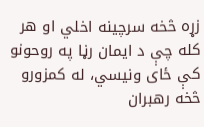زړه څخه سرچینه اخلي او هر کله چې د ایمان رڼا په روحونو کې ځای ونیسي، له کمزورو څخه رهبران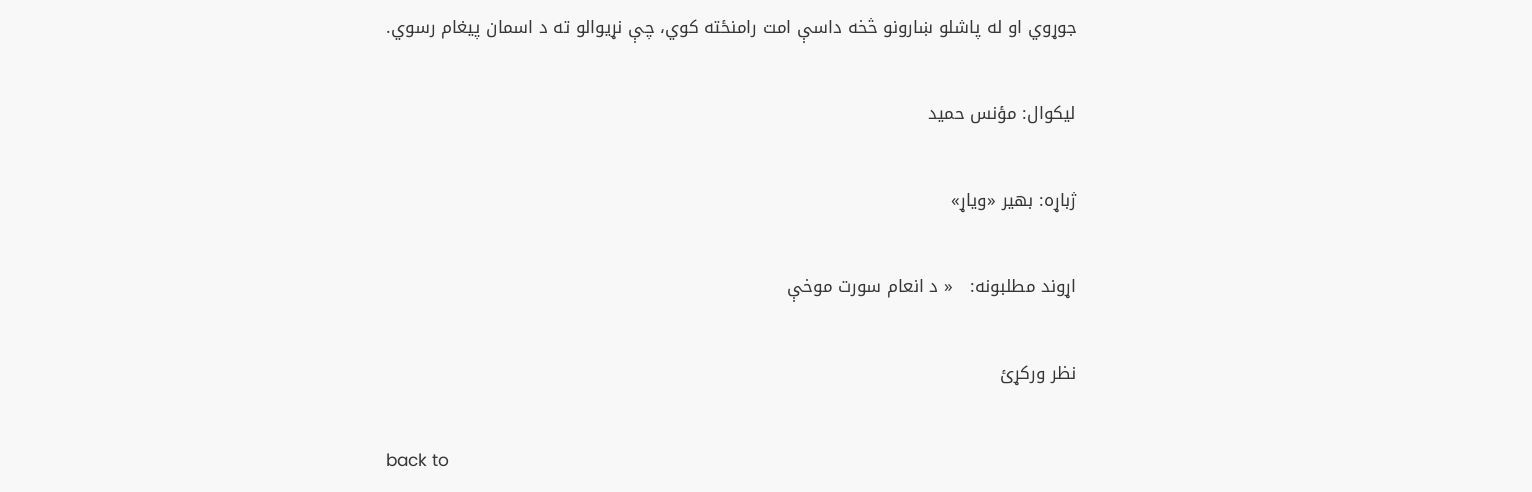جوړوي او له پاشلو ښارونو څخه داسې امت رامنځته کوي، چې نړیوالو ته د اسمان پیغام رسوي.

لیکوال: مؤنس حميد

ژباړه: بهیر «ویاړ»

اړوند مطلبونه:   « د انعام سورت موخې

نظر ورکړئ

back to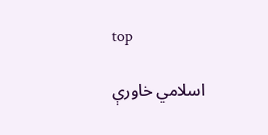top

اسلامي خاورې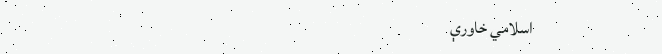اسلامي خاورې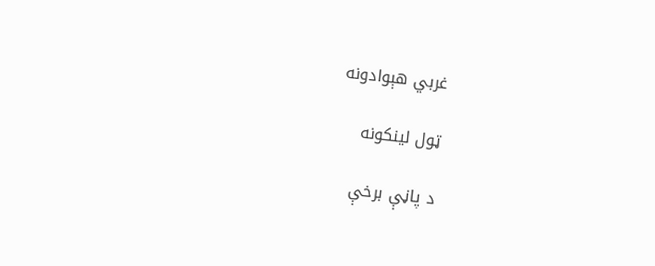غربي هېوادونه

ټول لینکونه

د پاڼې برخې